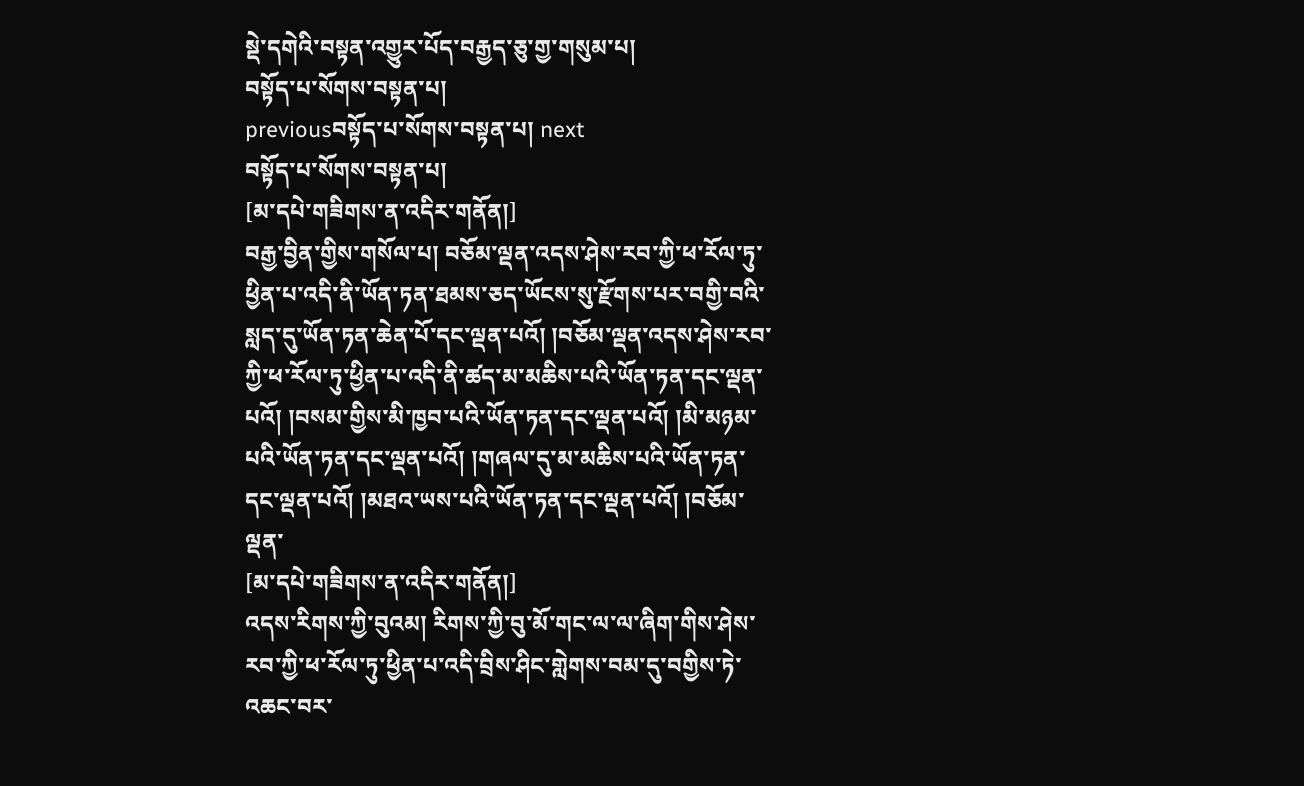སྡེ་དགེའི་བསྟན་འགྱུར་པོད་བརྒྱད་ཅུ་གྱ་གསུམ་པ།
བསྟོད་པ་སོགས་བསྟན་པ།
previousབསྟོད་པ་སོགས་བསྟན་པ། next
བསྟོད་པ་སོགས་བསྟན་པ།
[མ་དཔེ་གཟིགས་ན་འདིར་གནོན།]
བརྒྱ་བྱིན་གྱིས་གསོལ་པ། བཅོམ་ལྡན་འདས་ཤེས་རབ་ཀྱི་ཕ་རོལ་ཏུ་ཕྱིན་པ་འདི་ནི་ཡོན་ཏན་ཐམས་ཅད་ཡོངས་སུ་རྫོགས་པར་བགྱི་བའི་སླད་དུ་ཡོན་ཏན་ཆེན་པོ་དང་ལྡན་པའོ། །བཅོམ་ལྡན་འདས་ཤེས་རབ་ཀྱི་ཕ་རོལ་ཏུ་ཕྱིན་པ་འདི་ནི་ཚད་མ་མཆིས་པའི་ཡོན་ཏན་དང་ལྡན་པའོ། །བསམ་གྱིས་མི་ཁྱབ་པའི་ཡོན་ཏན་དང་ལྡན་པའོ། །མི་མཉམ་པའི་ཡོན་ཏན་དང་ལྡན་པའོ། །གཞལ་དུ་མ་མཆིས་པའི་ཡོན་ཏན་དང་ལྡན་པའོ། །མཐའ་ཡས་པའི་ཡོན་ཏན་དང་ལྡན་པའོ། །བཅོམ་ལྡན་
[མ་དཔེ་གཟིགས་ན་འདིར་གནོན།]
འདས་རིགས་ཀྱི་བུའམ། རིགས་ཀྱི་བུ་མོ་གང་ལ་ལ་ཞིག་གིས་ཤེས་རབ་ཀྱི་ཕ་རོལ་ཏུ་ཕྱིན་པ་འདི་བྲིས་ཤིང་གླེགས་བམ་དུ་བགྱིས་ཏེ་འཆང་བར་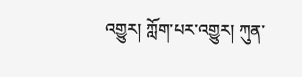འགྱུར། ཀློག་པར་འགྱུར། ཀུན་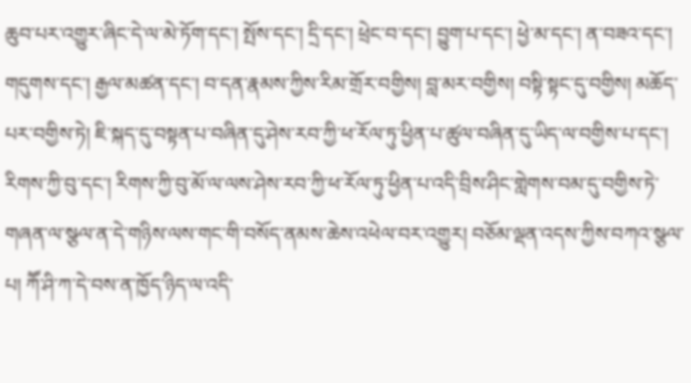ཆུབ་པར་འགྱུར་ཞིང་དེ་ལ་མེ་ཏོག་དང་། སྤོས་དང་། དྲི་དང་། ཕྲེང་བ་དང་། བྱུག་པ་དང་། ཕྱེ་མ་དང་། ན་བཟའ་དང་། གདུགས་དང་། རྒྱལ་མཚན་དང་། བ་དན་རྣམས་ཀྱིས་རིམ་གྲོར་བགྱིས། བླ་མར་བགྱིས། བསྟི་སྟང་དུ་བགྱིས། མཆོད་པར་བགྱིས་ཏེ། ཇི་སྐད་དུ་བསྟན་པ་བཞིན་དུ་ཤེས་རབ་ཀྱི་ཕ་རོལ་ཏུ་ཕྱིན་པ་ཚུལ་བཞིན་དུ་ཡིད་ལ་བགྱིས་པ་དང་། རིགས་ཀྱི་བུ་དང་། རིགས་ཀྱི་བུ་མོ་ལ་ལས་ཤེས་རབ་ཀྱི་ཕ་རོལ་ཏུ་ཕྱིན་པ་འདི་བྲིས་ཤིང་གླེགས་བམ་དུ་བགྱིས་ཏེ་གཞན་ལ་སྩལ་ན་དེ་གཉིས་ལས་གང་གི་བསོད་ནམས་ཆེས་འཕེལ་བར་འགྱུར། བཅོམ་ལྡན་འདས་ཀྱིས་བཀའ་སྩལ་པ། ཀཽ་ཤི་ཀ་དེ་བས་ན་ཁྱོད་ཉིད་ལ་འདི་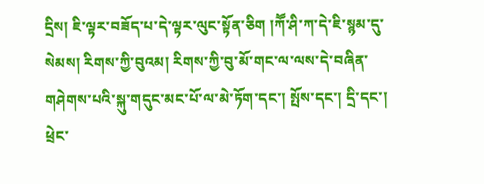དྲིས། ཇི་ལྟར་བཟོད་པ་དེ་ལྟར་ལུང་སྟོན་ཅིག །ཀཽ་ཤི་ཀ་དེ་ཇི་སྙམ་དུ་སེམས། རིགས་ཀྱི་བུའམ། རིགས་ཀྱི་བུ་མོ་གང་ལ་ལས་དེ་བཞིན་གཤེགས་པའི་སྐུ་གདུང་མང་པོ་ལ་མེ་ཏོག་དང་། སྤོས་དང་། དྲི་དང་། ཕྲེང་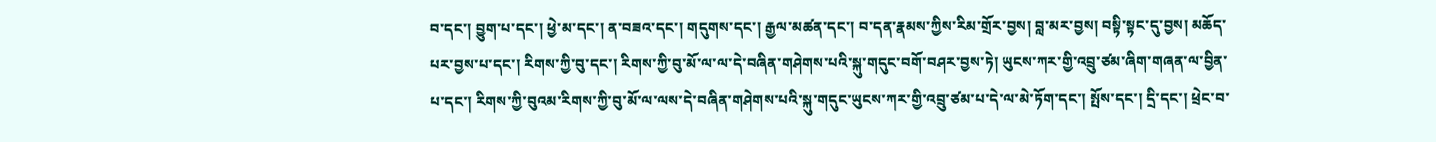བ་དང་། བྱུག་པ་དང་། ཕྱེ་མ་དང་། ན་བཟའ་དང་། གདུགས་དང་། རྒྱལ་མཚན་དང་། བ་དན་རྣམས་ཀྱིས་རིམ་གྲོར་བྱས། བླ་མར་བྱས། བསྟི་སྟང་དུ་བྱས། མཆོད་པར་བྱས་པ་དང་། རིགས་ཀྱི་བུ་དང་། རིགས་ཀྱི་བུ་མོ་ལ་ལ་དེ་བཞིན་གཤེགས་པའི་སྐུ་གདུང་བགོ་བཤར་བྱས་ཏེ། ཡུངས་ཀར་གྱི་འབྲུ་ཙམ་ཞིག་གཞན་ལ་བྱིན་པ་དང་། རིགས་ཀྱི་བུའམ་རིགས་ཀྱི་བུ་མོ་ལ་ལས་དེ་བཞིན་གཤེགས་པའི་སྐུ་གདུང་ཡུངས་ཀར་གྱི་འབྲུ་ཙམ་པ་དེ་ལ་མེ་ཏོག་དང་། སྤོས་དང་། དྲི་དང་། ཕྲེང་བ་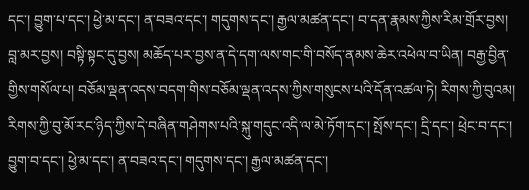དང་། བྱུག་པ་དང་། ཕྱེ་མ་དང་། ན་བཟའ་དང་། གདུགས་དང་། རྒྱལ་མཚན་དང་། བ་དན་རྣམས་ཀྱིས་རིམ་གྲོར་བྱས། བླ་མར་བྱས། བསྟི་སྟང་དུ་བྱས། མཆོད་པར་བྱས་ན་དེ་དག་ལས་གང་གི་བསོད་ནམས་ཆེར་འཕེལ་བ་ཡིན། བརྒྱ་བྱིན་གྱིས་གསོལ་པ། བཅོམ་ལྡན་འདས་བདག་གིས་བཅོམ་ལྡན་འདས་ཀྱིས་གསུངས་པའི་དོན་འཚལ་ཏེ། རིགས་ཀྱི་བུའམ། རིགས་ཀྱི་བུ་མོ་རང་ཉིད་ཀྱིས་དེ་བཞིན་གཤེགས་པའི་སྐུ་གདུང་འདི་ལ་མེ་ཏོག་དང་། སྤོས་དང་། དྲི་དང་། ཕྲེང་བ་དང་། བྱུག་བ་དང་། ཕྱེ་མ་དང་། ན་བཟའ་དང་། གདུགས་དང་། རྒྱལ་མཚན་དང་།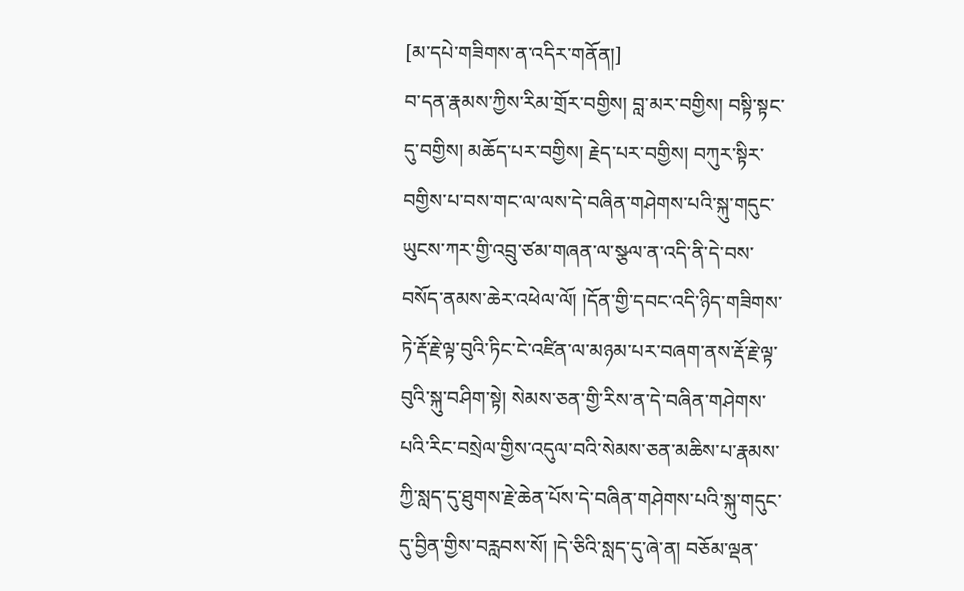[མ་དཔེ་གཟིགས་ན་འདིར་གནོན།]
བ་དན་རྣམས་ཀྱིས་རིམ་གྲོར་བགྱིས། བླ་མར་བགྱིས། བསྟི་སྟང་དུ་བགྱིས། མཆོད་པར་བགྱིས། རྗེད་པར་བགྱིས། བཀུར་སྟིར་བགྱིས་པ་བས་གང་ལ་ལས་དེ་བཞིན་གཤེགས་པའི་སྐུ་གདུང་ཡུངས་ཀར་གྱི་འབྲུ་ཙམ་གཞན་ལ་སྩལ་ན་འདི་ནི་དེ་བས་བསོད་ནམས་ཆེར་འཕེལ་ལོ། །དོན་གྱི་དབང་འདི་ཉིད་གཟིགས་ཏེ་རྡོ་རྗེ་ལྟ་བུའི་ཏིང་ངེ་འཛིན་ལ་མཉམ་པར་བཞག་ནས་རྡོ་རྗེ་ལྟ་བུའི་སྐུ་བཤིག་སྟེ། སེམས་ཅན་གྱི་རིས་ན་དེ་བཞིན་གཤེགས་པའི་རིང་བསྲེལ་གྱིས་འདུལ་བའི་སེམས་ཅན་མཆིས་པ་རྣམས་ཀྱི་སླད་དུ་ཐུགས་རྗེ་ཆེན་པོས་དེ་བཞིན་གཤེགས་པའི་སྐུ་གདུང་དུ་བྱིན་གྱིས་བརླབས་སོ། །དེ་ཅིའི་སླད་དུ་ཞེ་ན། བཅོམ་ལྡན་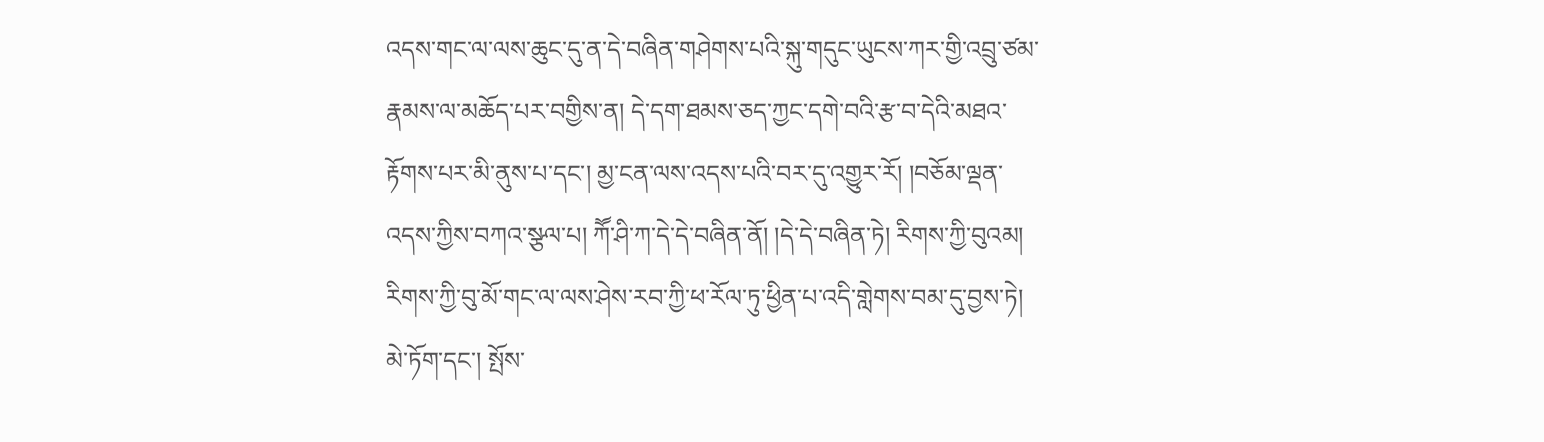འདས་གང་ལ་ལས་ཆུང་དུ་ན་དེ་བཞིན་གཤེགས་པའི་སྐུ་གདུང་ཡུངས་ཀར་གྱི་འབྲུ་ཙམ་རྣམས་ལ་མཆོད་པར་བགྱིས་ན། དེ་དག་ཐམས་ཅད་ཀྱང་དགེ་བའི་རྩ་བ་དེའི་མཐའ་རྟོགས་པར་མི་ནུས་པ་དང་། མྱ་ངན་ལས་འདས་པའི་བར་དུ་འགྱུར་རོ། །བཅོམ་ལྡན་འདས་ཀྱིས་བཀའ་སྩལ་པ། ཀཽ་ཤི་ཀ་དེ་དེ་བཞིན་ནོ། །དེ་དེ་བཞིན་ཏེ། རིགས་ཀྱི་བུའམ། རིགས་ཀྱི་བུ་མོ་གང་ལ་ལས་ཤེས་རབ་ཀྱི་ཕ་རོལ་ཏུ་ཕྱིན་པ་འདི་གླེགས་བམ་དུ་བྱས་ཏེ། མེ་ཏོག་དང་། སྤོས་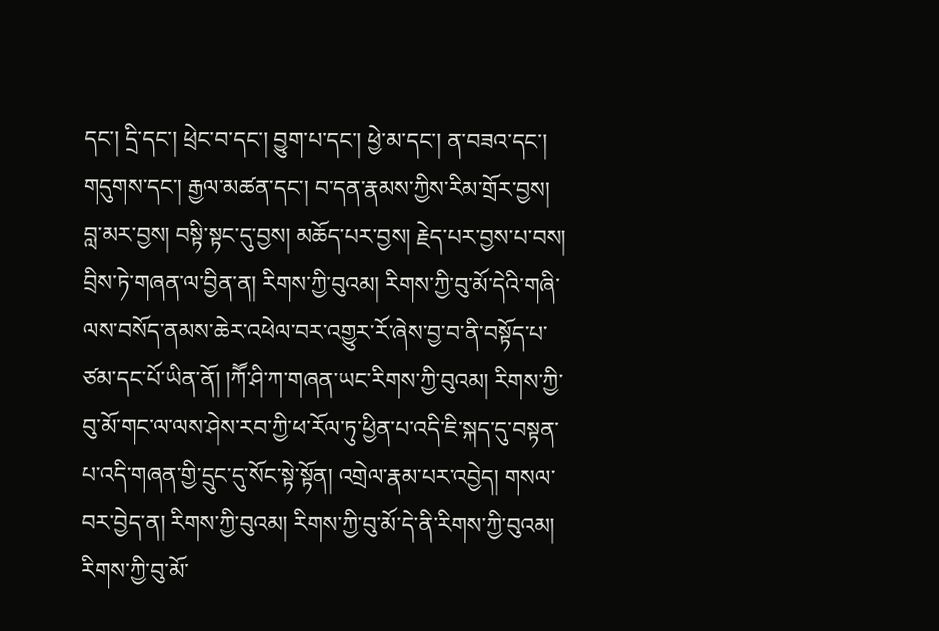དང་། དྲི་དང་། ཕྲེང་བ་དང་། བྱུག་པ་དང་། ཕྱེ་མ་དང་། ན་བཟའ་དང་། གདུགས་དང་། རྒྱལ་མཚན་དང་། བ་དན་རྣམས་ཀྱིས་རིམ་གྲོར་བྱས། བླ་མར་བྱས། བསྟི་སྟང་དུ་བྱས། མཆོད་པར་བྱས། རྗེད་པར་བྱས་པ་བས། བྲིས་ཏེ་གཞན་ལ་བྱིན་ན། རིགས་ཀྱི་བུའམ། རིགས་ཀྱི་བུ་མོ་དེའི་གཞི་ལས་བསོད་ནམས་ཆེར་འཕེལ་བར་འགྱུར་རོ་ཞེས་བྱ་བ་ནི་བསྟོད་པ་ཙམ་དང་པོ་ཡིན་ནོ། །ཀཽ་ཤི་ཀ་གཞན་ཡང་རིགས་ཀྱི་བུའམ། རིགས་ཀྱི་བུ་མོ་གང་ལ་ལས་ཤེས་རབ་ཀྱི་ཕ་རོལ་ཏུ་ཕྱིན་པ་འདི་ཇི་སྐད་དུ་བསྟན་པ་འདི་གཞན་གྱི་དྲུང་དུ་སོང་སྟེ་སྟོན། འགྲེལ་རྣམ་པར་འབྱེད། གསལ་བར་བྱེད་ན། རིགས་ཀྱི་བུའམ། རིགས་ཀྱི་བུ་མོ་དེ་ནི་རིགས་ཀྱི་བུའམ། རིགས་ཀྱི་བུ་མོ་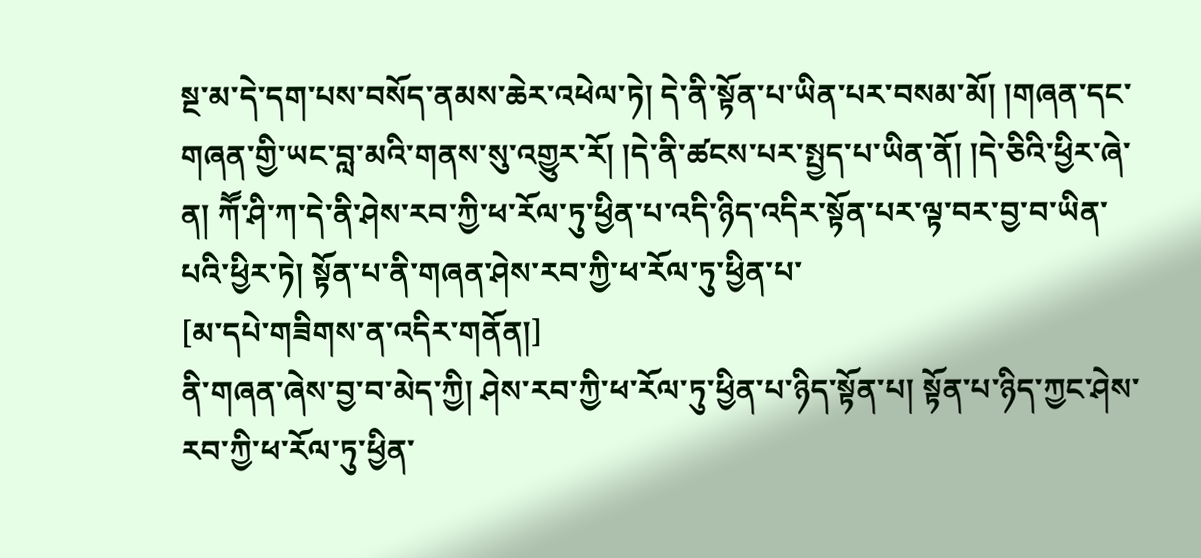སྔ་མ་དེ་དག་པས་བསོད་ནམས་ཆེར་འཕེལ་ཏེ། དེ་ནི་སྟོན་པ་ཡིན་པར་བསམ་མོ། །གཞན་དང་གཞན་གྱི་ཡང་བླ་མའི་གནས་སུ་འགྱུར་རོ། །དེ་ནི་ཚངས་པར་སྤྱད་པ་ཡིན་ནོ། །དེ་ཅིའི་ཕྱིར་ཞེ་ན། ཀཽ་ཤི་ཀ་དེ་ནི་ཤེས་རབ་ཀྱི་ཕ་རོལ་ཏུ་ཕྱིན་པ་འདི་ཉིད་འདིར་སྟོན་པར་ལྟ་བར་བྱ་བ་ཡིན་པའི་ཕྱིར་ཏེ། སྟོན་པ་ནི་གཞན་ཤེས་རབ་ཀྱི་ཕ་རོལ་ཏུ་ཕྱིན་པ་
[མ་དཔེ་གཟིགས་ན་འདིར་གནོན།]
ནི་གཞན་ཞེས་བྱ་བ་མེད་ཀྱི། ཤེས་རབ་ཀྱི་ཕ་རོལ་ཏུ་ཕྱིན་པ་ཉིད་སྟོན་པ། སྟོན་པ་ཉིད་ཀྱང་ཤེས་རབ་ཀྱི་ཕ་རོལ་ཏུ་ཕྱིན་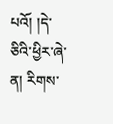པའོ། །དེ་ཅིའི་ཕྱིར་ཞེ་ན། རིགས་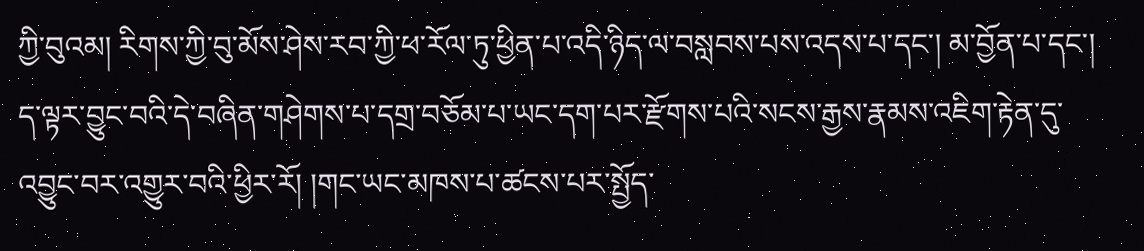ཀྱི་བུའམ། རིགས་ཀྱི་བུ་མོས་ཤེས་རབ་ཀྱི་ཕ་རོལ་ཏུ་ཕྱིན་པ་འདི་ཉིད་ལ་བསླབས་པས་འདས་པ་དང་། མ་བྱོན་པ་དང་། ད་ལྟར་བྱུང་བའི་དེ་བཞིན་གཤེགས་པ་དགྲ་བཅོམ་པ་ཡང་དག་པར་རྫོགས་པའི་སངས་རྒྱས་རྣམས་འཇིག་རྟེན་དུ་འབྱུང་བར་འགྱུར་བའི་ཕྱིར་རོ། །གང་ཡང་མཁས་པ་ཚངས་པར་སྤྱོད་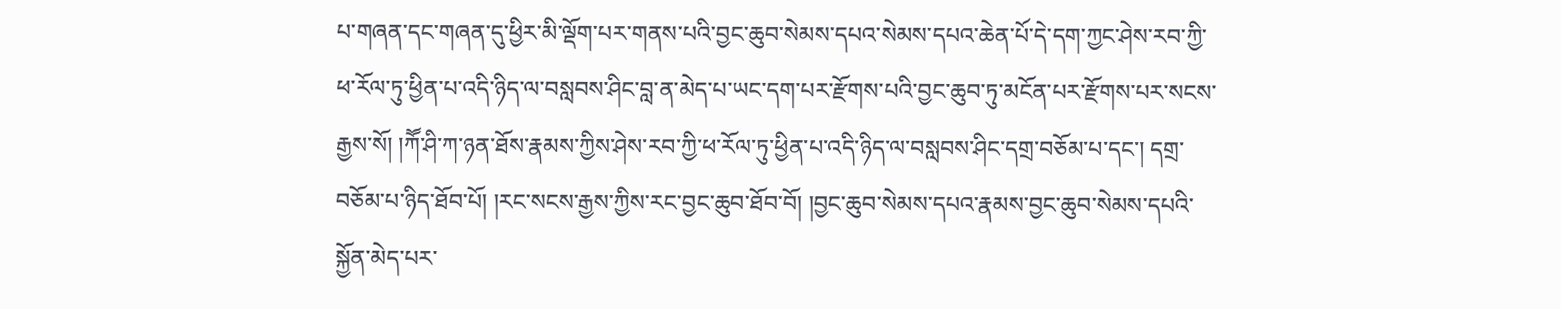པ་གཞན་དང་གཞན་དུ་ཕྱིར་མི་ལྡོག་པར་གནས་པའི་བྱང་ཆུབ་སེམས་དཔའ་སེམས་དཔའ་ཆེན་པོ་དེ་དག་ཀྱང་ཤེས་རབ་ཀྱི་ཕ་རོལ་ཏུ་ཕྱིན་པ་འདི་ཉིད་ལ་བསླབས་ཤིང་བླ་ན་མེད་པ་ཡང་དག་པར་རྫོགས་པའི་བྱང་ཆུབ་ཏུ་མངོན་པར་རྫོགས་པར་སངས་རྒྱས་སོ། །ཀཽ་ཤི་ཀ་ཉན་ཐོས་རྣམས་ཀྱིས་ཤེས་རབ་ཀྱི་ཕ་རོལ་ཏུ་ཕྱིན་པ་འདི་ཉིད་ལ་བསླབས་ཤིང་དགྲ་བཅོམ་པ་དང་། དགྲ་བཅོམ་པ་ཉིད་ཐོབ་པོ། །རང་སངས་རྒྱས་ཀྱིས་རང་བྱང་ཆུབ་ཐོབ་བོ། །བྱང་ཆུབ་སེམས་དཔའ་རྣམས་བྱང་ཆུབ་སེམས་དཔའི་སྐྱོན་མེད་པར་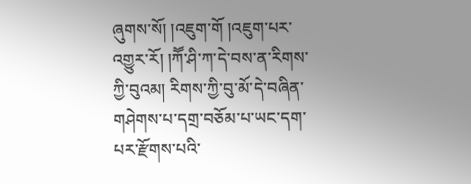ཞུགས་སོ། །འཇུག་གོ །འཇུག་པར་འགྱུར་རོ། །ཀཽ་ཤི་ཀ་དེ་བས་ན་རིགས་ཀྱི་བུའམ། རིགས་ཀྱི་བུ་མོ་དེ་བཞིན་གཤེགས་པ་དགྲ་བཅོམ་པ་ཡང་དག་པར་རྫོགས་པའི་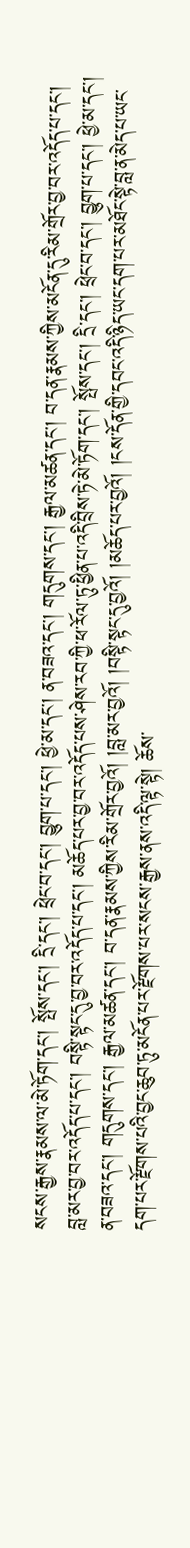སངས་རྒྱས་རྣམས་ལ་མེ་ཏོག་དང་། སྤོས་དང་། དྲི་དང་། ཕྲེང་བ་དང་། བྱུག་པ་དང་། ཕྱེ་མ་དང་། ན་བཟའ་དང་། གདུགས་དང་། རྒྱལ་མཚན་དང་། བ་དན་རྣམས་ཀྱིས་མངོན་དུ་རིམ་གྲོར་བྱ་བར་འདོད་པ་དང་། བླ་མར་བྱ་བར་འདོད་པ་དང་། བསྟི་སྟང་དུ་བྱ་བར་འདོད་པ་དང་། མཆོད་པར་བྱ་བར་འདོད་པས་ཤེས་རབ་ཀྱི་ཕ་རོལ་ཏུ་ཕྱིན་པ་འདི་བྲིས་ཏེ་མེ་ཏོག་དང་། སྤོས་དང་། དྲི་དང་། ཕྲེང་བ་དང་། བྱུག་པ་དང་། ཕྱེ་མ་དང་། ན་བཟའ་དང་། གདུགས་དང་། རྒྱལ་མཚན་དང་། བ་དན་རྣམས་ཀྱིས་རིམ་གྲོར་བྱའོ། །བླ་མར་བྱའོ། །བསྟི་སྟང་དུ་བྱའོ། །མཆོད་པར་བྱའོ། །ངས་དོན་གྱི་དབང་འདི་ཉིད་ཡང་དག་པར་མཐོང་སྟེ་བླ་ན་མེད་པ་ཡང་དག་པར་རྫོགས་པའི་བྱང་ཆུབ་ཏུ་མངོན་པར་རྫོགས་པར་སངས་རྒྱས་ནས་འདི་ལྟ་སྟེ། ཆོས་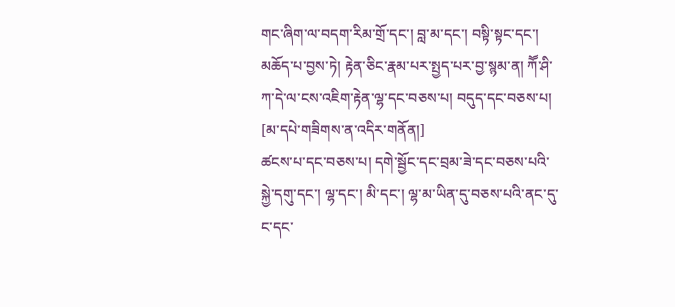གང་ཞིག་ལ་བདག་རིམ་གྲོ་དང་། བླ་མ་དང་། བསྟི་སྟང་དང་། མཆོད་པ་བྱས་ཏེ། རྟེན་ཅིང་རྣམ་པར་སྤྱད་པར་བྱ་སྙམ་ན། ཀཽ་ཤི་ཀ་དེ་ལ་ངས་འཇིག་རྟེན་ལྷ་དང་བཅས་པ། བདུད་དང་བཅས་པ།
[མ་དཔེ་གཟིགས་ན་འདིར་གནོན།]
ཚངས་པ་དང་བཅས་པ། དགེ་སྦྱོང་དང་བྲམ་ཟེ་དང་བཅས་པའི་སྐྱེ་དགུ་དང་། ལྷ་དང་། མི་དང་། ལྷ་མ་ཡིན་དུ་བཅས་པའི་ནང་དུ་ང་དང་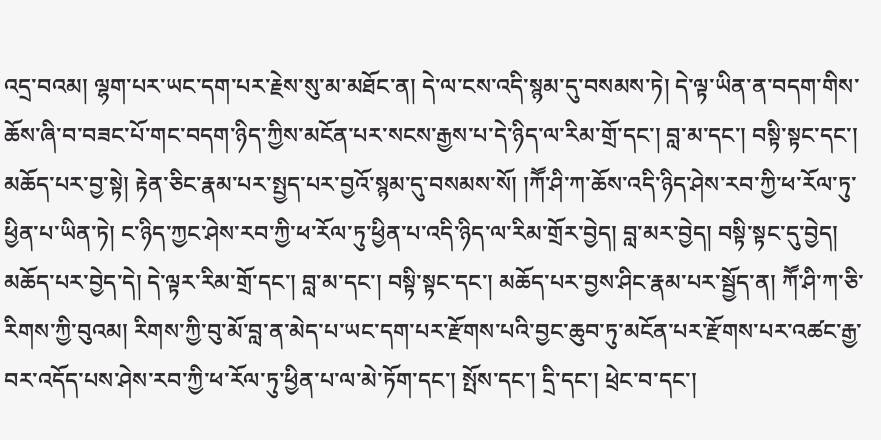འདྲ་བའམ། ལྷག་པར་ཡང་དག་པར་རྗེས་སུ་མ་མཐོང་ན། དེ་ལ་ངས་འདི་སྙམ་དུ་བསམས་ཏེ། དེ་ལྟ་ཡིན་ན་བདག་གིས་ཆོས་ཞི་བ་བཟང་པོ་གང་བདག་ཉིད་ཀྱིས་མངོན་པར་སངས་རྒྱས་པ་དེ་ཉིད་ལ་རིམ་གྲོ་དང་། བླ་མ་དང་། བསྟི་སྟང་དང་། མཆོད་པར་བྱ་སྟེ། རྟེན་ཅིང་རྣམ་པར་སྤྱད་པར་བྱའོ་སྙམ་དུ་བསམས་སོ། །ཀཽ་ཤི་ཀ་ཆོས་འདི་ཉིད་ཤེས་རབ་ཀྱི་ཕ་རོལ་ཏུ་ཕྱིན་པ་ཡིན་ཏེ། ང་ཉིད་ཀྱང་ཤེས་རབ་ཀྱི་ཕ་རོལ་ཏུ་ཕྱིན་པ་འདི་ཉིད་ལ་རིམ་གྲོར་བྱེད། བླ་མར་བྱེད། བསྟི་སྟང་དུ་བྱེད། མཆོད་པར་བྱེད་དེ། དེ་ལྟར་རིམ་གྲོ་དང་། བླ་མ་དང་། བསྟི་སྟང་དང་། མཆོད་པར་བྱས་ཤིང་རྣམ་པར་སྦྱོད་ན། ཀཽ་ཤི་ཀ་ཅི་རིགས་ཀྱི་བུའམ། རིགས་ཀྱི་བུ་མོ་བླ་ན་མེད་པ་ཡང་དག་པར་རྫོགས་པའི་བྱང་ཆུབ་ཏུ་མངོན་པར་རྫོགས་པར་འཚང་རྒྱ་བར་འདོད་པས་ཤེས་རབ་ཀྱི་ཕ་རོལ་ཏུ་ཕྱིན་པ་ལ་མེ་ཏོག་དང་། སྤོས་དང་། དྲི་དང་། ཕྲེང་བ་དང་།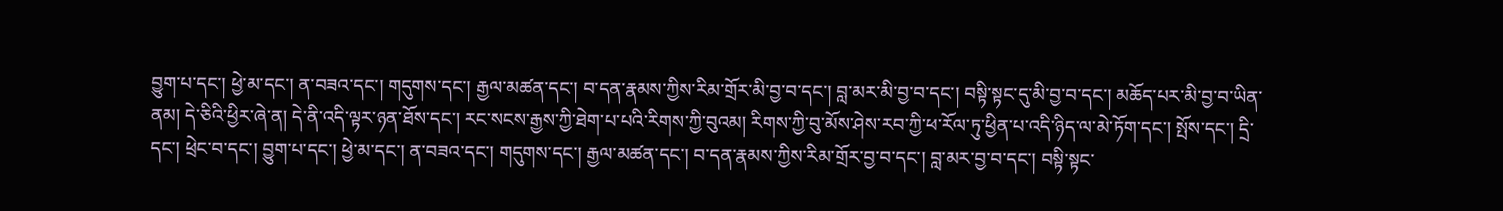བྱུག་པ་དང་། ཕྱེ་མ་དང་། ན་བཟའ་དང་། གདུགས་དང་། རྒྱལ་མཚན་དང་། བ་དན་རྣམས་ཀྱིས་རིམ་གྲོར་མི་བྱ་བ་དང་། བླ་མར་མི་བྱ་བ་དང་། བསྟི་སྟང་དུ་མི་བྱ་བ་དང་། མཆོད་པར་མི་བྱ་བ་ཡིན་ནམ། དེ་ཅིའི་ཕྱིར་ཞེ་ན། དེ་ནི་འདི་ལྟར་ཉན་ཐོས་དང་། རང་སངས་རྒྱས་ཀྱི་ཐེག་པ་པའི་རིགས་ཀྱི་བུའམ། རིགས་ཀྱི་བུ་མོས་ཤེས་རབ་ཀྱི་ཕ་རོལ་ཏུ་ཕྱིན་པ་འདི་ཉིད་ལ་མེ་ཏོག་དང་། སྤོས་དང་། དྲི་དང་། ཕྲེང་བ་དང་། བྱུག་པ་དང་། ཕྱེ་མ་དང་། ན་བཟའ་དང་། གདུགས་དང་། རྒྱལ་མཚན་དང་། བ་དན་རྣམས་ཀྱིས་རིམ་གྲོར་བྱ་བ་དང་། བླ་མར་བྱ་བ་དང་། བསྟི་སྟང་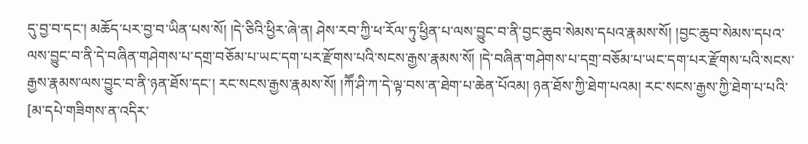དུ་བྱ་བ་དང་། མཆོད་པར་བྱ་བ་ཡིན་པས་སོ། །དེ་ཅིའི་ཕྱིར་ཞེ་ན། ཤེས་རབ་ཀྱི་ཕ་རོལ་ཏུ་ཕྱིན་པ་ལས་བྱུང་བ་ནི་བྱང་ཆུབ་སེམས་དཔའ་རྣམས་སོ། །བྱང་ཆུབ་སེམས་དཔའ་ལས་བྱུང་བ་ནི་དེ་བཞིན་གཤེགས་པ་དགྲ་བཅོམ་པ་ཡང་དག་པར་རྫོགས་པའི་སངས་རྒྱས་རྣམས་སོ། །དེ་བཞིན་གཤེགས་པ་དགྲ་བཅོམ་པ་ཡང་དག་པར་རྫོགས་པའི་སངས་རྒྱས་རྣམས་ལས་བྱུང་བ་ནི་ཉན་ཐོས་དང་། རང་སངས་རྒྱས་རྣམས་སོ། །ཀཽ་ཤི་ཀ་དེ་ལྟ་བས་ན་ཐེག་པ་ཆེན་པོའམ། ཉན་ཐོས་ཀྱི་ཐེག་པའམ། རང་སངས་རྒྱས་ཀྱི་ཐེག་པ་པའི་
[མ་དཔེ་གཟིགས་ན་འདིར་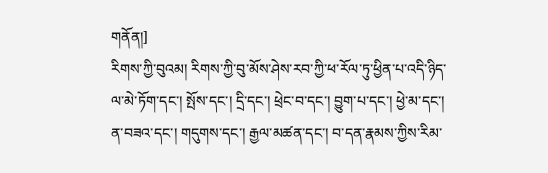གནོན།]
རིགས་ཀྱི་བུའམ། རིགས་ཀྱི་བུ་མོས་ཤེས་རབ་ཀྱི་ཕ་རོལ་ཏུ་ཕྱིན་པ་འདི་ཉིད་ལ་མེ་ཏོག་དང་། སྤོས་དང་། དྲི་དང་། ཕྲེང་བ་དང་། བྱུག་པ་དང་། ཕྱེ་མ་དང་། ན་བཟའ་དང་། གདུགས་དང་། རྒྱལ་མཚན་དང་། བ་དན་རྣམས་ཀྱིས་རིམ་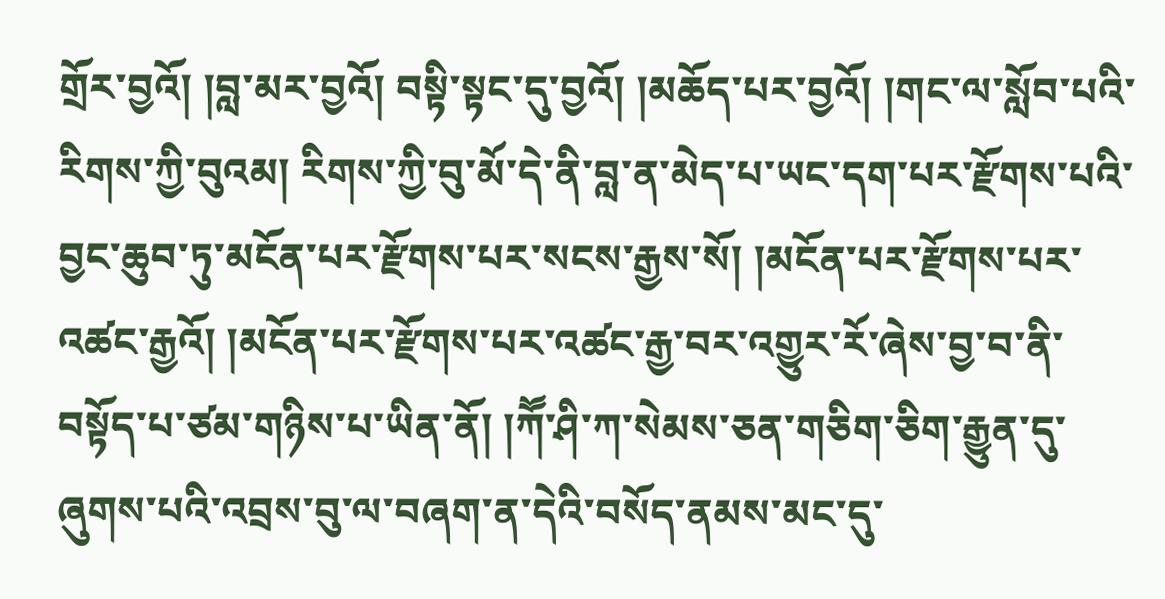གྲོར་བྱའོ། །བླ་མར་བྱའོ། བསྟི་སྟང་དུ་བྱའོ། །མཆོད་པར་བྱའོ། །གང་ལ་སློབ་པའི་རིགས་ཀྱི་བུའམ། རིགས་ཀྱི་བུ་མོ་དེ་ནི་བླ་ན་མེད་པ་ཡང་དག་པར་རྫོགས་པའི་བྱང་ཆུབ་ཏུ་མངོན་པར་རྫོགས་པར་སངས་རྒྱས་སོ། །མངོན་པར་རྫོགས་པར་འཚང་རྒྱའོ། །མངོན་པར་རྫོགས་པར་འཚང་རྒྱ་བར་འགྱུར་རོ་ཞེས་བྱ་བ་ནི་བསྟོད་པ་ཙམ་གཉིས་པ་ཡིན་ནོ། །ཀཽ་ཤི་ཀ་སེམས་ཅན་གཅིག་ཅིག་རྒྱུན་དུ་ཞུགས་པའི་འབྲས་བུ་ལ་བཞག་ན་དེའི་བསོད་ནམས་མང་དུ་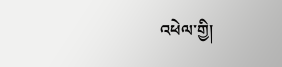འཕེལ་གྱི།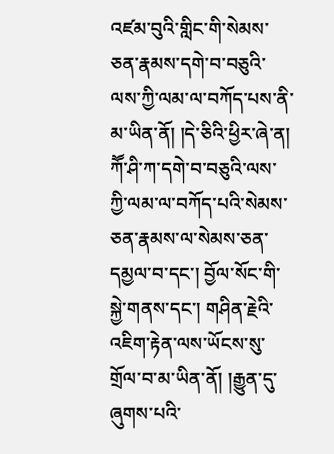འཛམ་བུའི་གླིང་གི་སེམས་ཅན་རྣམས་དགེ་བ་བཅུའི་ལས་ཀྱི་ལམ་ལ་བཀོད་པས་ནི་མ་ཡིན་ནོ། །དེ་ཅིའི་ཕྱིར་ཞེ་ན། ཀཽ་ཤི་ཀ་དགེ་བ་བཅུའི་ལས་ཀྱི་ལམ་ལ་བཀོད་པའི་སེམས་ཅན་རྣམས་ལ་སེམས་ཅན་དམྱལ་བ་དང་། བྱོལ་སོང་གི་སྐྱེ་གནས་དང་། གཤིན་རྗེའི་འཇིག་རྟེན་ལས་ཡོངས་སུ་གྲོལ་བ་མ་ཡིན་ནོ། །རྒྱུན་དུ་ཞུགས་པའི་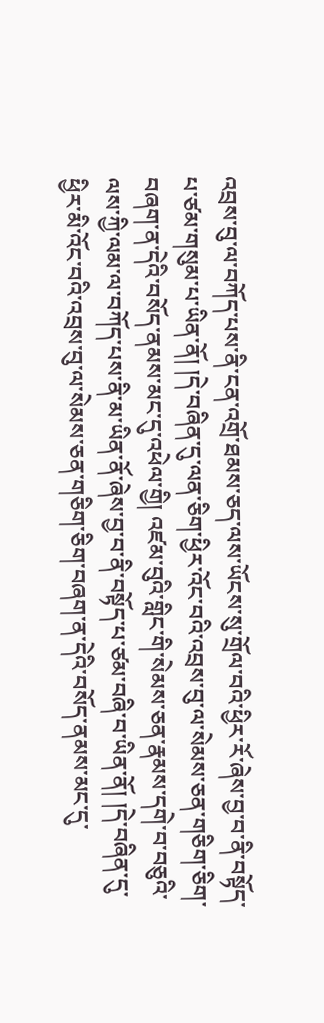འབྲས་བུ་ལ་བཀོད་པས་ནི་ངན་འགྲོ་ཐམས་ཅད་ལས་ཡོངས་སུ་གྲོལ་བའི་ཕྱིར་རོ་ཞེས་བྱ་བ་ནི་བསྟོད་པ་ཙམ་གསུམ་པ་ཡིན་ནོ། །དེ་བཞིན་དུ་ལན་ཅིག་ཕྱིར་འོང་བའི་འབྲས་བུ་ལ་སེམས་ཅན་གཅིག་ཅིག་བཞག་ན་དེའི་བསོད་ནམས་མང་དུ་འཕེལ་གྱི། འཛམ་བུའི་གླིང་གི་སེམས་ཅན་རྣམས་དགེ་བ་བཅུའི་ལས་ཀྱི་ལམ་ལ་བཀོད་པས་ནི་མ་ཡིན་ནོ་ཞེས་བྱ་བ་ནི་བསྟོད་པ་ཙམ་བཞི་བ་ཡིན་ནོ། །དེ་བཞིན་དུ་ཕྱིར་མི་འོང་བའི་འབྲས་བུ་ལ་སེམས་ཅན་གཅིག་ཅིག་བཞག་ན་དེའི་བསོད་ནམས་མང་དུ་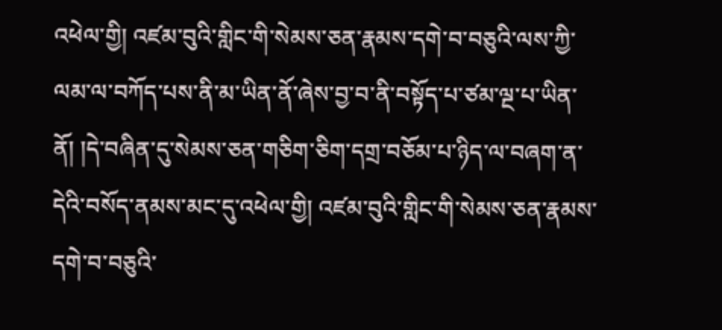འཕེལ་གྱི། འཛམ་བུའི་གླིང་གི་སེམས་ཅན་རྣམས་དགེ་བ་བཅུའི་ལས་ཀྱི་ལམ་ལ་བཀོད་པས་ནི་མ་ཡིན་ནོ་ཞེས་བྱ་བ་ནི་བསྟོད་པ་ཙམ་ལྔ་པ་ཡིན་ནོ། །དེ་བཞིན་དུ་སེམས་ཅན་གཅིག་ཅིག་དགྲ་བཅོམ་པ་ཉིད་ལ་བཞག་ན་དེའི་བསོད་ནམས་མང་དུ་འཕེལ་གྱི། འཛམ་བུའི་གླིང་གི་སེམས་ཅན་རྣམས་དགེ་བ་བཅུའི་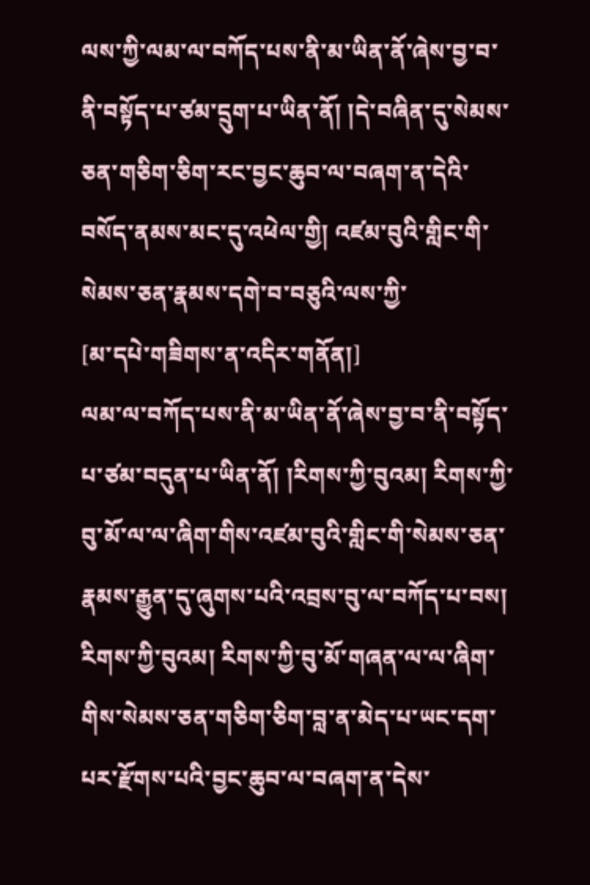ལས་ཀྱི་ལམ་ལ་བཀོད་པས་ནི་མ་ཡིན་ནོ་ཞེས་བྱ་བ་ནི་བསྟོད་པ་ཙམ་དྲུག་པ་ཡིན་ནོ། །དེ་བཞིན་དུ་སེམས་ཅན་གཅིག་ཅིག་རང་བྱང་ཆུབ་ལ་བཞག་ན་དེའི་བསོད་ནམས་མང་དུ་འཕེལ་གྱི། འཛམ་བུའི་གླིང་གི་སེམས་ཅན་རྣམས་དགེ་བ་བཅུའི་ལས་ཀྱི་
[མ་དཔེ་གཟིགས་ན་འདིར་གནོན།]
ལམ་ལ་བཀོད་པས་ནི་མ་ཡིན་ནོ་ཞེས་བྱ་བ་ནི་བསྟོད་པ་ཙམ་བདུན་པ་ཡིན་ནོ། །རིགས་ཀྱི་བུའམ། རིགས་ཀྱི་བུ་མོ་ལ་ལ་ཞིག་གིས་འཛམ་བུའི་གླིང་གི་སེམས་ཅན་རྣམས་རྒྱུན་དུ་ཞུགས་པའི་འབྲས་བུ་ལ་བཀོད་པ་བས། རིགས་ཀྱི་བུའམ། རིགས་ཀྱི་བུ་མོ་གཞན་ལ་ལ་ཞིག་གིས་སེམས་ཅན་གཅིག་ཅིག་བླ་ན་མེད་པ་ཡང་དག་པར་རྫོགས་པའི་བྱང་ཆུབ་ལ་བཞག་ན་དེས་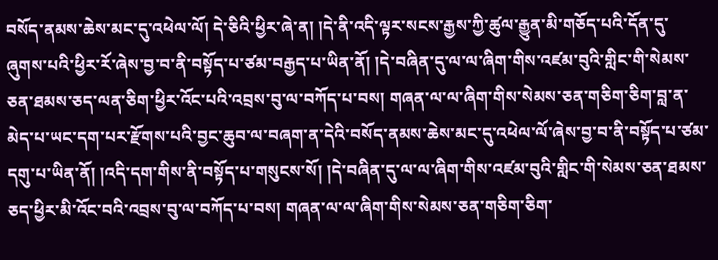བསོད་ནམས་ཆེས་མང་དུ་འཕེལ་ལོ། དེ་ཅིའི་ཕྱིར་ཞེ་ན། །དེ་ནི་འདི་ལྟར་སངས་རྒྱས་ཀྱི་ཚུལ་རྒྱུན་མི་གཅོད་པའི་དོན་དུ་ཞུགས་པའི་ཕྱིར་རོ་ཞེས་བྱ་བ་ནི་བསྟོད་པ་ཙམ་བརྒྱད་པ་ཡིན་ནོ། །དེ་བཞིན་དུ་ལ་ལ་ཞིག་གིས་འཛམ་བུའི་གླིང་གི་སེམས་ཅན་ཐམས་ཅད་ལན་ཅིག་ཕྱིར་འོང་པའི་འབྲས་བུ་ལ་བཀོད་པ་བས། གཞན་ལ་ལ་ཞིག་གིས་སེམས་ཅན་གཅིག་ཅིག་བླ་ན་མེད་པ་ཡང་དག་པར་རྫོགས་པའི་བྱང་ཆུབ་ལ་བཞག་ན་དེའི་བསོད་ནམས་ཆེས་མང་དུ་འཕེལ་ལོ་ཞེས་བྱ་བ་ནི་བསྟོད་པ་ཙམ་དགུ་པ་ཡིན་ནོ། །འདི་དག་གིས་ནི་བསྟོད་པ་གསུངས་སོ། །དེ་བཞིན་དུ་ལ་ལ་ཞིག་གིས་འཛམ་བུའི་གླིང་གི་སེམས་ཅན་ཐམས་ཅད་ཕྱིར་མི་འོང་བའི་འབྲས་བུ་ལ་བཀོད་པ་བས། གཞན་ལ་ལ་ཞིག་གིས་སེམས་ཅན་གཅིག་ཅིག་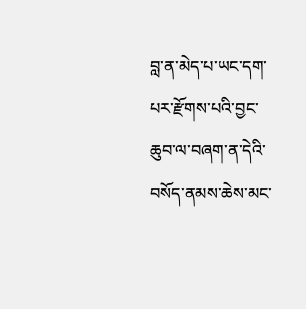བླ་ན་མེད་པ་ཡང་དག་པར་རྫོགས་པའི་བྱང་ཆུབ་ལ་བཞག་ན་དེའི་བསོད་ནམས་ཆེས་མང་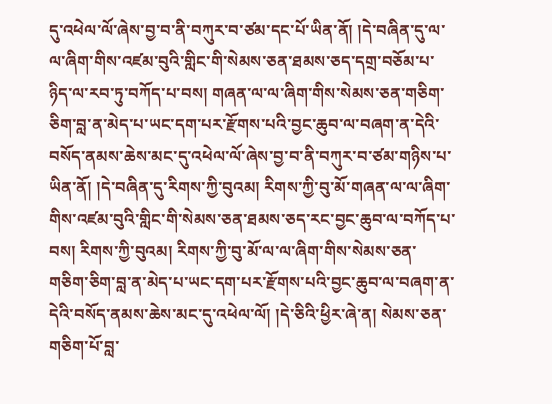དུ་འཕེལ་ལོ་ཞེས་བྱ་བ་ནི་བཀུར་བ་ཙམ་དང་པོ་ཡིན་ནོ། །དེ་བཞིན་དུ་ལ་ལ་ཞིག་གིས་འཛམ་བུའི་གླིང་གི་སེམས་ཅན་ཐམས་ཅད་དགྲ་བཅོམ་པ་ཉིད་ལ་རབ་ཏུ་བཀོད་པ་བས། གཞན་ལ་ལ་ཞིག་གིས་སེམས་ཅན་གཅིག་ཅིག་བླ་ན་མེད་པ་ཡང་དག་པར་རྫོགས་པའི་བྱང་ཆུབ་ལ་བཞག་ན་དེའི་བསོད་ནམས་ཆེས་མང་དུ་འཕེལ་ལོ་ཞེས་བྱ་བ་ནི་བཀུར་བ་ཙམ་གཉིས་པ་ཡིན་ནོ། །དེ་བཞིན་དུ་རིགས་ཀྱི་བུའམ། རིགས་ཀྱི་བུ་མོ་གཞན་ལ་ལ་ཞིག་གིས་འཛམ་བུའི་གླིང་གི་སེམས་ཅན་ཐམས་ཅད་རང་བྱང་ཆུབ་ལ་བཀོད་པ་བས། རིགས་ཀྱི་བུའམ། རིགས་ཀྱི་བུ་མོ་ལ་ལ་ཞིག་གིས་སེམས་ཅན་གཅིག་ཅིག་བླ་ན་མེད་པ་ཡང་དག་པར་རྫོགས་པའི་བྱང་ཆུབ་ལ་བཞག་ན་དེའི་བསོད་ནམས་ཆེས་མང་དུ་འཕེལ་ལོ། །དེ་ཅིའི་ཕྱིར་ཞེ་ན། སེམས་ཅན་གཅིག་པོ་བླ་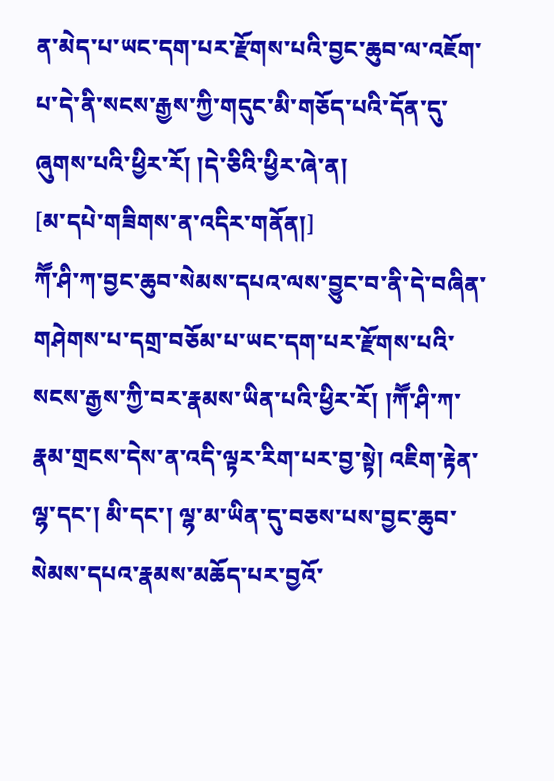ན་མེད་པ་ཡང་དག་པར་རྫོགས་པའི་བྱང་ཆུབ་ལ་འཇོག་པ་དེ་ནི་སངས་རྒྱས་ཀྱི་གདུང་མི་གཅོད་པའི་དོན་དུ་ཞུགས་པའི་ཕྱིར་རོ། །དེ་ཅིའི་ཕྱིར་ཞེ་ན།
[མ་དཔེ་གཟིགས་ན་འདིར་གནོན།]
ཀཽ་ཤི་ཀ་བྱང་ཆུབ་སེམས་དཔའ་ལས་བྱུང་བ་ནི་དེ་བཞིན་གཤེགས་པ་དགྲ་བཅོམ་པ་ཡང་དག་པར་རྫོགས་པའི་སངས་རྒྱས་ཀྱི་བར་རྣམས་ཡིན་པའི་ཕྱིར་རོ། །ཀཽ་ཤི་ཀ་རྣམ་གྲངས་དེས་ན་འདི་ལྟར་རིག་པར་བྱ་སྟེ། འཇིག་རྟེན་ལྷ་དང་། མི་དང་། ལྷ་མ་ཡིན་དུ་བཅས་པས་བྱང་ཆུབ་སེམས་དཔའ་རྣམས་མཆོད་པར་བྱའོ་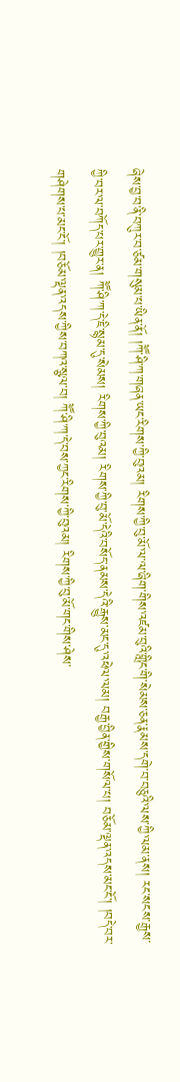ཞེས་བྱ་བ་ནི་བཀུར་བ་ཙམ་གསུམ་པ་ཡིན་ནོ། །ཀཽ་ཤི་ཀ་གཞན་ཡང་རིགས་ཀྱི་བུའམ། རིགས་ཀྱི་བུ་མོ་ལ་ལ་ཞིག་གིས་འཛམ་བུའི་གླིང་གི་སེམས་ཅན་རྣམས་དགེ་བ་བཅུའི་ལས་ཀྱི་ལམ་ནས། རང་སངས་རྒྱས་ཀྱི་བར་ལ་བཀོད་པར་གྱུར་ན། ཀཽ་ཤི་ཀ་དེ་ཇི་སྙམ་དུ་སེམས། རིགས་ཀྱི་བུའམ། རིགས་ཀྱི་བུ་མོ་དེའི་བསོད་ནམས་དེའི་རྒྱུས་མང་དུ་འཕེལ་ལམ། བརྒྱ་བྱིན་གྱིས་གསོལ་པ། བཅོམ་ལྡན་འདས་མང་ངོ་། །བདེ་བར་གཤེགས་པ་མང་ངོ་། །བཅོམ་ལྡན་འདས་ཀྱིས་བཀའ་སྩལ་བ། ཀཽ་ཤི་ཀ་དེ་བས་ཀྱང་རིགས་ཀྱི་བུའམ། རིགས་ཀྱི་བུ་མོ་གང་གིས་ཤེས་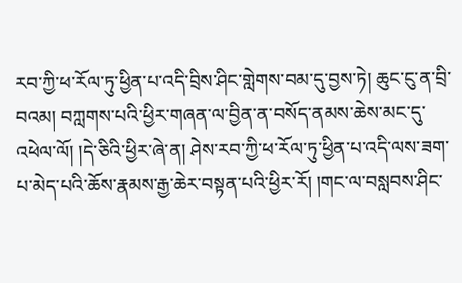རབ་ཀྱི་ཕ་རོལ་ཏུ་ཕྱིན་པ་འདི་བྲིས་ཤིང་གླེགས་བམ་དུ་བྱས་ཏེ། ཆུང་ངུ་ན་བྲི་བའམ། བཀླགས་པའི་ཕྱིར་གཞན་ལ་བྱིན་ན་བསོད་ནམས་ཆེས་མང་དུ་འཕེལ་ལོ། །དེ་ཅིའི་ཕྱིར་ཞེ་ན། ཤེས་རབ་ཀྱི་ཕ་རོལ་ཏུ་ཕྱིན་པ་འདི་ལས་ཟག་པ་མེད་པའི་ཆོས་རྣམས་རྒྱ་ཆེར་བསྟན་པའི་ཕྱིར་རོ། །གང་ལ་བསླབས་ཤིང་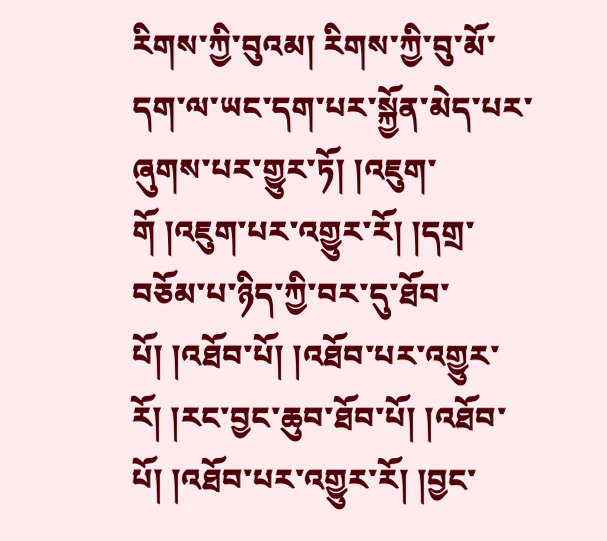རིགས་ཀྱི་བུའམ། རིགས་ཀྱི་བུ་མོ་དག་ལ་ཡང་དག་པར་སྐྱོན་མེད་པར་ཞུགས་པར་གྱུར་ཏོ། །འཇུག་གོ །འཇུག་པར་འགྱུར་རོ། །དགྲ་བཅོམ་པ་ཉིད་ཀྱི་བར་དུ་ཐོབ་པོ། །འཐོབ་པོ། །འཐོབ་པར་འགྱུར་རོ། །རང་བྱང་ཆུབ་ཐོབ་པོ། །འཐོབ་པོ། །འཐོབ་པར་འགྱུར་རོ། །བྱང་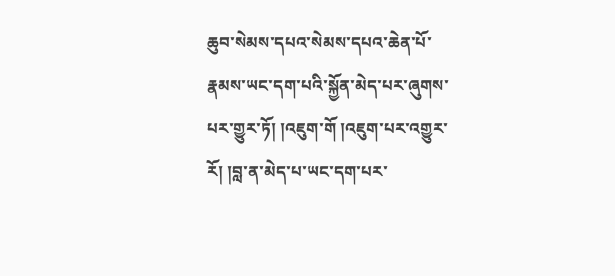ཆུབ་སེམས་དཔའ་སེམས་དཔའ་ཆེན་པོ་རྣམས་ཡང་དག་པའི་སྐྱོན་མེད་པར་ཞུགས་པར་གྱུར་ཏོ། །འཇུག་གོ །འཇུག་པར་འགྱུར་རོ། །བླ་ན་མེད་པ་ཡང་དག་པར་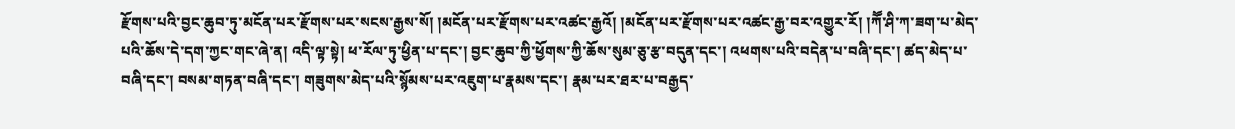རྫོགས་པའི་བྱང་ཆུབ་ཏུ་མངོན་པར་རྫོགས་པར་སངས་རྒྱས་སོ། །མངོན་པར་རྫོགས་པར་འཚང་རྒྱའོ། །མངོན་པར་རྫོགས་པར་འཚང་རྒྱ་བར་འགྱུར་རོ། །ཀཽ་ཤི་ཀ་ཟག་པ་མེད་པའི་ཆོས་དེ་དག་ཀྱང་གང་ཞེ་ན། འདི་ལྟ་སྟེ། ཕ་རོལ་ཏུ་ཕྱིན་པ་དང་། བྱང་ཆུབ་ཀྱི་ཕྱོགས་ཀྱི་ཆོས་སུམ་ཅུ་རྩ་བདུན་དང་། འཕགས་པའི་བདེན་པ་བཞི་དང་། ཚད་མེད་པ་བཞི་དང་། བསམ་གཏན་བཞི་དང་། གཟུགས་མེད་པའི་སྙོམས་པར་འཇུག་པ་རྣམས་དང་། རྣམ་པར་ཐར་པ་བརྒྱད་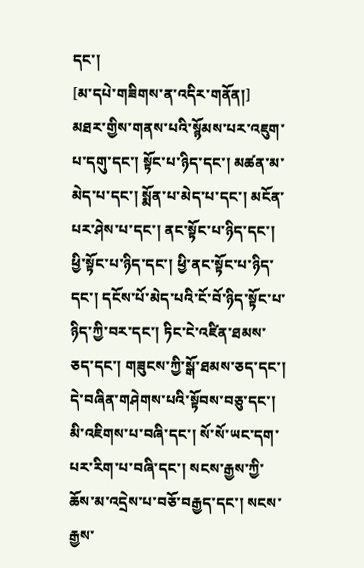དང་།
[མ་དཔེ་གཟིགས་ན་འདིར་གནོན།]
མཐར་གྱིས་གནས་པའི་སྙོམས་པར་འཇུག་པ་དགུ་དང་། སྟོང་པ་ཉིད་དང་། མཚན་མ་མེད་པ་དང་། སྨོན་པ་མེད་པ་དང་། མངོན་པར་ཤེས་པ་དང་། ནང་སྟོང་པ་ཉིད་དང་། ཕྱི་སྟོང་པ་ཉིད་དང་། ཕྱི་ནང་སྟོང་པ་ཉིད་དང་། དངོས་པོ་མེད་པའི་ངོ་བོ་ཉིད་སྟོང་པ་ཉིད་ཀྱི་བར་དང་། ཏིང་ངེ་འཛིན་ཐམས་ཅད་དང་། གཟུངས་ཀྱི་སྒོ་ཐམས་ཅད་དང་། དེ་བཞིན་གཤེགས་པའི་སྟོབས་བཅུ་དང་། མི་འཇིགས་པ་བཞི་དང་། སོ་སོ་ཡང་དག་པར་རིག་པ་བཞི་དང་། སངས་རྒྱས་ཀྱི་ཆོས་མ་འདྲེས་པ་བཅོ་བརྒྱད་དང་། སངས་རྒྱས་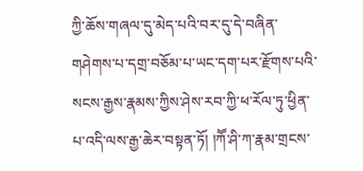ཀྱི་ཆོས་གཞལ་དུ་མེད་པའི་བར་དུ་དེ་བཞིན་གཤེགས་པ་དགྲ་བཅོམ་པ་ཡང་དག་པར་རྫོགས་པའི་སངས་རྒྱས་རྣམས་ཀྱིས་ཤེས་རབ་ཀྱི་ཕ་རོལ་ཏུ་ཕྱིན་པ་འདི་ལས་རྒྱ་ཆེར་བསྟན་ཏོ། །ཀཽ་ཤི་ཀ་རྣམ་གྲངས་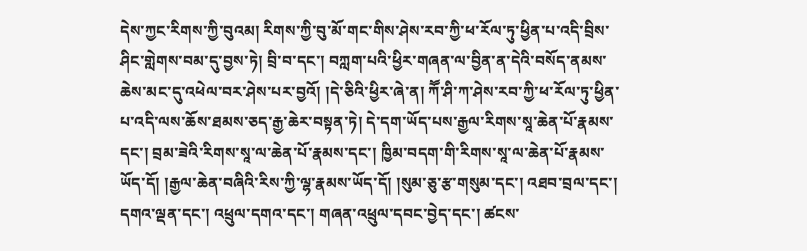དེས་ཀྱང་རིགས་ཀྱི་བུའམ། རིགས་ཀྱི་བུ་མོ་གང་གིས་ཤེས་རབ་ཀྱི་ཕ་རོལ་ཏུ་ཕྱིན་པ་འདི་བྲིས་ཤིང་གླེགས་བམ་དུ་བྱས་ཏེ། བྲི་བ་དང་། བཀླག་པའི་ཕྱིར་གཞན་ལ་བྱིན་ན་དེའི་བསོད་ནམས་ཆེས་མང་དུ་འཕེལ་བར་ཤེས་པར་བྱའོ། །དེ་ཅིའི་ཕྱིར་ཞེ་ན། ཀཽ་ཤི་ཀ་ཤེས་རབ་ཀྱི་ཕ་རོལ་ཏུ་ཕྱིན་པ་འདི་ལས་ཆོས་ཐམས་ཅད་རྒྱ་ཆེར་བསྟན་ཏེ། དེ་དག་ཡོད་པས་རྒྱལ་རིགས་སཱ་ཆེན་པོ་རྣམས་དང་། བྲམ་ཟེའི་རིགས་སཱ་ལ་ཆེན་པོ་རྣམས་དང་། ཁྱིམ་བདག་གི་རིགས་སཱ་ལ་ཆེན་པོ་རྣམས་ཡོད་དོ། །རྒྱལ་ཆེན་བཞིའི་རིས་ཀྱི་ལྷ་རྣམས་ཡོད་དོ། །སུམ་ཅུ་རྩ་གསུམ་དང་། འཐབ་བྲལ་དང་། དགའ་ལྡན་དང་། འཕྲུལ་དགའ་དང་། གཞན་འཕྲུལ་དབང་བྱེད་དང་། ཚངས་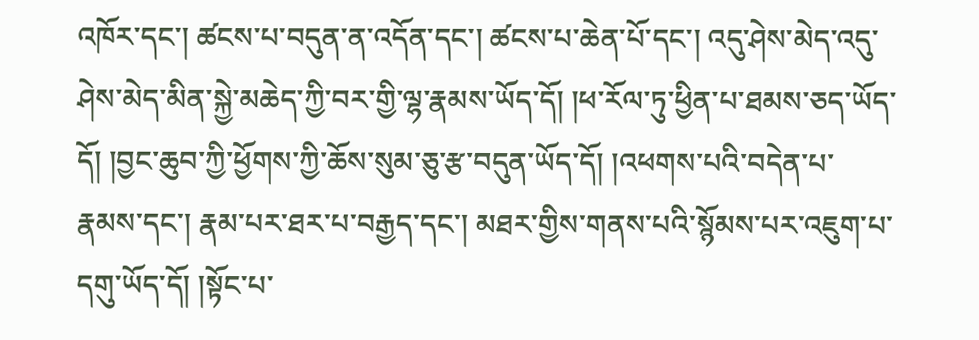འཁོར་དང་། ཚངས་པ་བདུན་ན་འདོན་དང་། ཚངས་པ་ཆེན་པོ་དང་། འདུ་ཤེས་མེད་འདུ་ཤེས་མེད་མིན་སྐྱེ་མཆེད་ཀྱི་བར་གྱི་ལྷ་རྣམས་ཡོད་དོ། །ཕ་རོལ་ཏུ་ཕྱིན་པ་ཐམས་ཅད་ཡོད་དོ། །བྱང་ཆུབ་ཀྱི་ཕྱོགས་ཀྱི་ཆོས་སུམ་ཅུ་རྩ་བདུན་ཡོད་དོ། །འཕགས་པའི་བདེན་པ་རྣམས་དང་། རྣམ་པར་ཐར་པ་བརྒྱད་དང་། མཐར་གྱིས་གནས་པའི་སྙོམས་པར་འཇུག་པ་དགུ་ཡོད་དོ། །སྟོང་པ་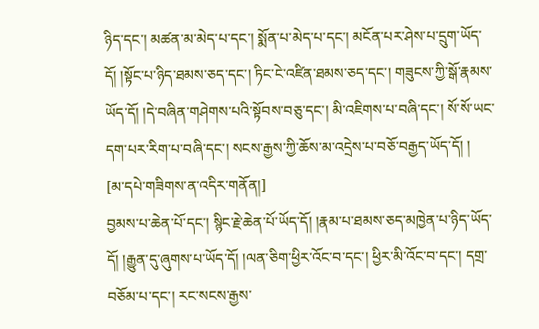ཉིད་དང་། མཚན་མ་མེད་པ་དང་། སྨོན་པ་མེད་པ་དང་། མངོན་པར་ཤེས་པ་དྲུག་ཡོད་དོ། །སྟོང་པ་ཉིད་ཐམས་ཅད་དང་། ཏིང་ངེ་འཛིན་ཐམས་ཅད་དང་། གཟུངས་ཀྱི་སྒོ་རྣམས་ཡོད་དོ། །དེ་བཞིན་གཤེགས་པའི་སྟོབས་བཅུ་དང་། མི་འཇིགས་པ་བཞི་དང་། སོ་སོ་ཡང་དག་པར་རིག་པ་བཞི་དང་། སངས་རྒྱས་ཀྱི་ཆོས་མ་འདྲེས་པ་བཅོ་བརྒྱད་ཡོད་དོ། །
[མ་དཔེ་གཟིགས་ན་འདིར་གནོན།]
བྱམས་པ་ཆེན་པོ་དང་། སྙིང་རྗེ་ཆེན་པོ་ཡོད་དོ། །རྣམ་པ་ཐམས་ཅད་མཁྱེན་པ་ཉིད་ཡོད་དོ། །རྒྱུན་དུ་ཞུགས་པ་ཡོད་དོ། །ལན་ཅིག་ཕྱིར་འོང་བ་དང་། ཕྱིར་མི་འོང་བ་དང་། དགྲ་བཅོམ་པ་དང་། རང་སངས་རྒྱས་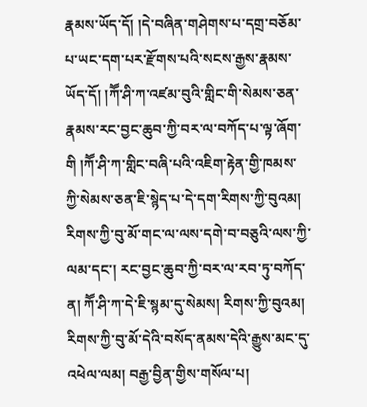རྣམས་ཡོད་དོ། །དེ་བཞིན་གཤེགས་པ་དགྲ་བཅོམ་པ་ཡང་དག་པར་རྫོགས་པའི་སངས་རྒྱས་རྣམས་ཡོད་དོ། །ཀཽ་ཤི་ཀ་འཛམ་བུའི་གླིང་གི་སེམས་ཅན་རྣམས་རང་བྱང་ཆུབ་ཀྱི་བར་ལ་བཀོད་པ་ལྟ་ཞོག་གི །ཀཽ་ཤི་ཀ་གླིང་བཞི་པའི་འཇིག་རྟེན་གྱི་ཁམས་ཀྱི་སེམས་ཅན་ཇི་སྙེད་པ་དེ་དག་རིགས་ཀྱི་བུའམ། རིགས་ཀྱི་བུ་མོ་གང་ལ་ལས་དགེ་བ་བཅུའི་ལས་ཀྱི་ལམ་དང་། རང་བྱང་ཆུབ་ཀྱི་བར་ལ་རབ་ཏུ་བཀོད་ན། ཀཽ་ཤི་ཀ་དེ་ཇི་སྙམ་དུ་སེམས། རིགས་ཀྱི་བུའམ། རིགས་ཀྱི་བུ་མོ་དེའི་བསོད་ནམས་དེའི་རྒྱུས་མང་དུ་འཕེལ་ལམ། བརྒྱ་བྱིན་གྱིས་གསོལ་པ།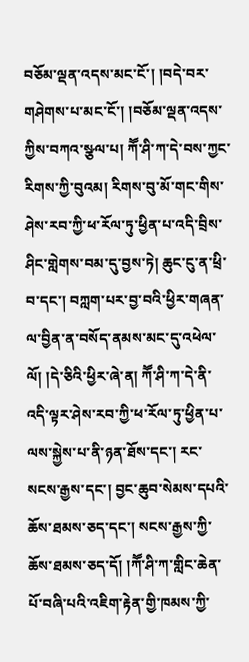བཅོམ་ལྡན་འདས་མང་ངོ་། །བདེ་བར་གཤེགས་པ་མང་ངོ་། །བཅོམ་ལྡན་འདས་ཀྱིས་བཀའ་སྩལ་པ། ཀཽ་ཤི་ཀ་དེ་བས་ཀྱང་རིགས་ཀྱི་བུའམ། རིགས་བུ་མོ་གང་གིས་ཤེས་རབ་ཀྱི་ཕ་རོལ་ཏུ་ཕྱིན་པ་འདི་བྲིས་ཤིང་གླེགས་བམ་དུ་བྱས་ཏེ། ཆུང་ངུ་ན་ཕྲི་བ་དང་། བཀླག་པར་བྱ་བའི་ཕྱིར་གཞན་ལ་བྱིན་ན་བསོད་ནམས་མང་དུ་འཕེལ་ལོ། །དེ་ཅིའི་ཕྱིར་ཞེ་ན། ཀཽ་ཤི་ཀ་དེ་ནི་འདི་ལྟར་ཤེས་རབ་ཀྱི་ཕ་རོལ་ཏུ་ཕྱིན་པ་ལས་སྐྱེས་པ་ནི་ཉན་ཐོས་དང་། རང་སངས་རྒྱས་དང་། བྱང་ཆུབ་སེམས་དཔའི་ཆོས་ཐམས་ཅད་དང་། སངས་རྒྱས་ཀྱི་ཆོས་ཐམས་ཅད་དོ། །ཀཽ་ཤི་ཀ་གླིང་ཆེན་པོ་བཞི་པའི་འཇིག་རྟེན་གྱི་ཁམས་ཀྱི་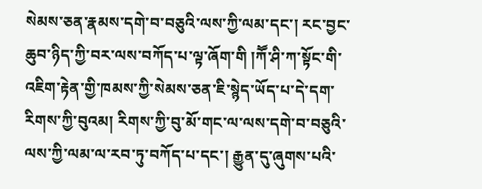སེམས་ཅན་རྣམས་དགེ་བ་བཅུའི་ལས་ཀྱི་ལམ་དང་། རང་བྱང་ཆུབ་ཉིད་ཀྱི་བར་ལས་བཀོད་པ་ལྟ་ཞོག་གི །ཀཽ་ཤི་ཀ་སྟོང་གི་འཇིག་རྟེན་གྱི་ཁམས་ཀྱི་སེམས་ཅན་ཇི་སྙེད་ཡོད་པ་དེ་དག་རིགས་ཀྱི་བུའམ། རིགས་ཀྱི་བུ་མོ་གང་ལ་ལས་དགེ་བ་བཅུའི་ལས་ཀྱི་ལམ་ལ་རབ་ཏུ་བཀོད་པ་དང་། རྒྱུན་དུ་ཞུགས་པའི་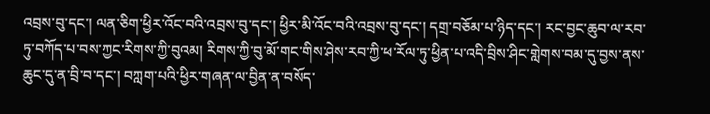འབྲས་བུ་དང་། ལན་ཅིག་ཕྱིར་འོང་བའི་འབྲས་བུ་དང་། ཕྱིར་མི་འོང་བའི་འབྲས་བུ་དང་། དགྲ་བཅོམ་པ་ཉིད་དང་། རང་བྱང་ཆུབ་ལ་རབ་ཏུ་བཀོད་པ་བས་ཀྱང་རིགས་ཀྱི་བུའམ། རིགས་ཀྱི་བུ་མོ་གང་གིས་ཤེས་རབ་ཀྱི་ཕ་རོལ་ཏུ་ཕྱིན་པ་འདི་བྲིས་ཤིང་གླེགས་བམ་དུ་བྱས་ནས་ཆུང་དུ་ན་བྲི་བ་དང་། བཀླག་པའི་ཕྱིར་གཞན་ལ་བྱིན་ན་བསོད་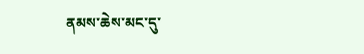ནམས་ཆེས་མང་དུ་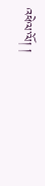འཕེལ་ལོ། །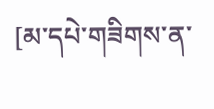[མ་དཔེ་གཟིགས་ན་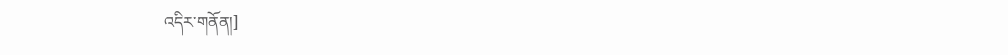འདིར་གནོན།]